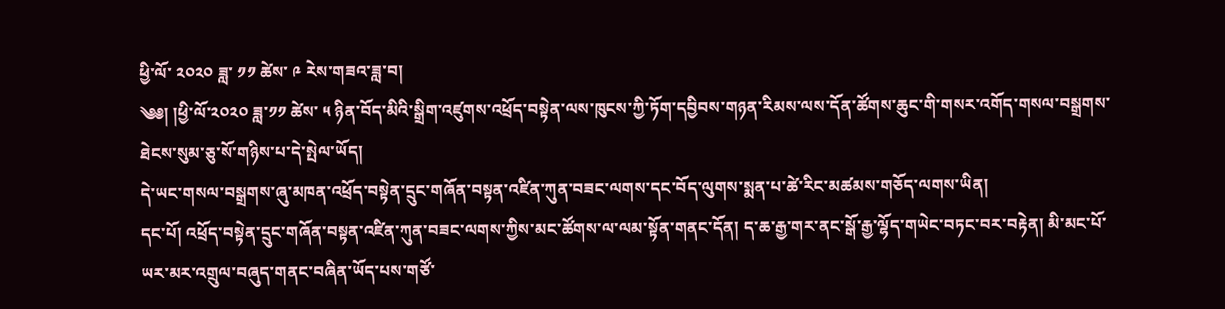ཕྱི་ལོ་ ༢༠༢༠ ཟླ་ ༡༡ ཚེས་ ༩ རེས་གཟའ་ཟླ་བ།
༄༅། །ཕྱི་ལོ་༢༠༢༠ ཟླ་༡༡ ཚེས་ ༥ ཉིན་བོད་མིའི་སྒྲིག་འཛུགས་འཕྲོད་བསྟེན་ལས་ཁུངས་ཀྱི་ཏོག་དབྱིབས་གཉན་རིམས་ལས་དོན་ཚོགས་ཆུང་གི་གསར་འགོད་གསལ་བསྒྲགས་ཐེངས་སུམ་ཅུ་སོ་གཉིས་པ་དེ་སྤེལ་ཡོད།
དེ་ཡང་གསལ་བསྒྲགས་ཞུ་མཁན་འཕྲོད་བསྟེན་དྲུང་གཞོན་བསྟན་འཛིན་ཀུན་བཟང་ལགས་དང་བོད་ལུགས་སྨན་པ་ཚེ་རིང་མཚམས་གཅོད་ལགས་ཡིན།
དང་པོ། འཕྲོད་བསྟེན་དྲུང་གཞོན་བསྟན་འཛིན་ཀུན་བཟང་ལགས་ཀྱིས་མང་ཚོགས་ལ་ལམ་སྟོན་གནང་དོན། ད་ཆ་རྒྱ་གར་ནང་སྒོ་རྒྱ་ལྷོད་གཡེང་བཏང་བར་བརྟེན། མི་མང་པོ་ཡར་མར་འགྲུལ་བཞུད་གནང་བཞིན་ཡོད་པས་གཙོ་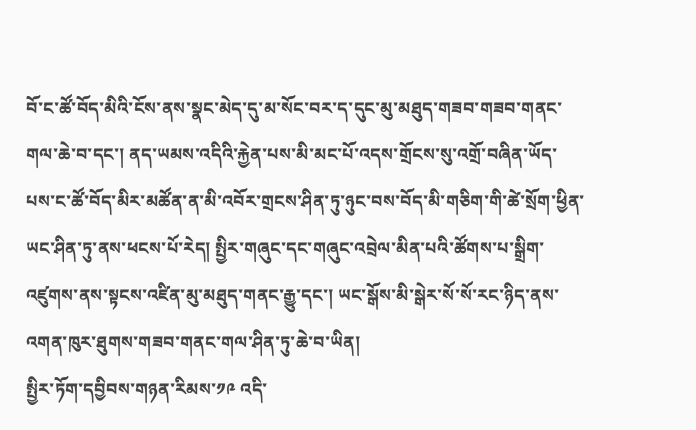བོ་ང་ཚོ་བོད་མིའི་ངོས་ནས་སྣང་མེད་དུ་མ་སོང་བར་ད་དུང་མུ་མཐུད་གཟབ་གཟབ་གནང་གལ་ཆེ་བ་དང་། ནད་ཡམས་འདིའི་རྐྱེན་པས་མི་མང་པོ་འདས་གྲོངས་སུ་འགྲོ་བཞིན་ཡོད་པས་ང་ཚོ་བོད་མིར་མཚོན་ན་མི་འབོར་གྲངས་ཤིན་ཏུ་ཉུང་བས་བོད་མི་གཅིག་གི་ཚེ་སྲོག་ཕྱིན་ཡང་ཤིན་ཏུ་ནས་ཕངས་པོ་རེད། སྤྱིར་གཞུང་དང་གཞུང་འབྲེལ་མིན་པའི་ཚོགས་པ་སྒྲིག་འཛུགས་ནས་སྟངས་འཛིན་མུ་མཐུད་གནང་རྒྱུ་དང་། ཡང་སྒོས་མི་སྒེར་སོ་སོ་རང་ཉིད་ནས་འགན་ཁུར་ཐུགས་གཟབ་གནང་གལ་ཤིན་ཏུ་ཆེ་བ་ཡིན།
སྤྱིར་ཏོག་དབྱིབས་གཉན་རིམས་༡༩ འདི་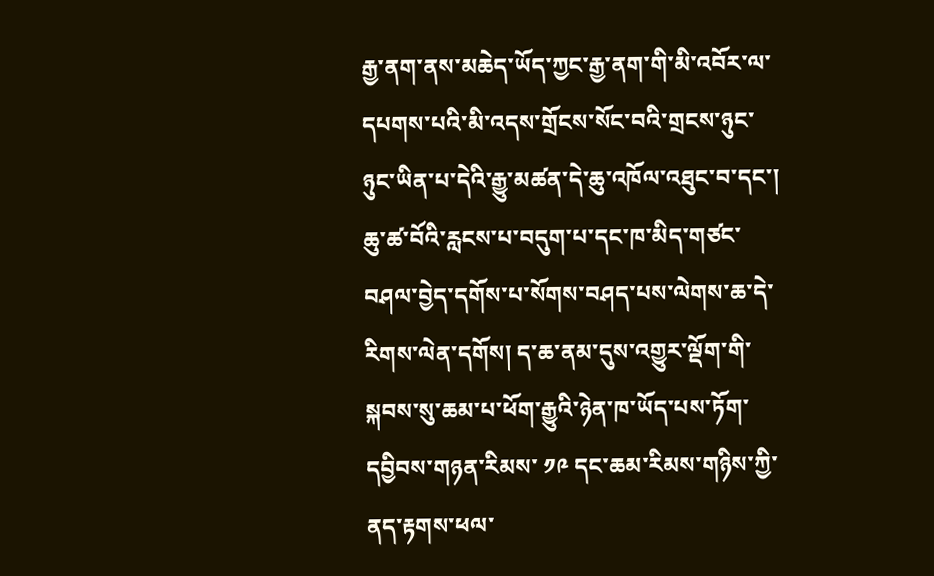རྒྱ་ནག་ནས་མཆེད་ཡོད་ཀྱང་རྒྱ་ནག་གི་མི་འབོར་ལ་དཔགས་པའི་མི་འདས་གྲོངས་སོང་བའི་གྲངས་ཉུང་ཉུང་ཡིན་པ་དེའི་རྒྱུ་མཚན་དེ་ཆུ་འཁོལ་འཐུང་བ་དང་། ཆུ་ཚ་བོའི་རླངས་པ་བདུག་པ་དང་ཁ་མིད་གཙང་བཤལ་བྱེད་དགོས་པ་སོགས་བཤད་པས་ལེགས་ཆ་དེ་རིགས་ལེན་དགོས། ད་ཆ་ནམ་དུས་འགྱུར་ལྡོག་གི་སྐབས་སུ་ཆམ་པ་ཕོག་རྒྱུའི་ཉེན་ཁ་ཡོད་པས་ཏོག་དབྱིབས་གཉན་རིམས་ ༡༩ དང་ཆམ་རིམས་གཉིས་ཀྱི་ནད་རྟགས་ཕལ་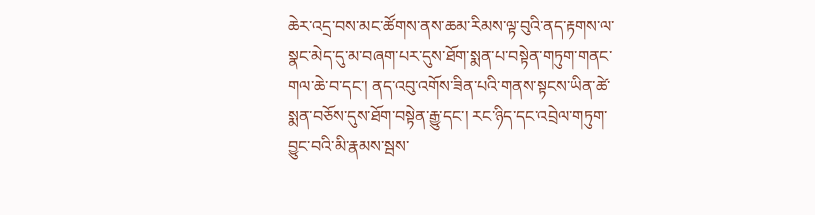ཆེར་འདྲ་བས་མང་ཚོགས་ནས་ཆམ་རིམས་ལྟ་བུའི་ནད་རྟགས་ལ་སྣང་མེད་དུ་མ་བཞག་པར་དུས་ཐོག་སྨན་པ་བསྟེན་གཏུག་གནང་གལ་ཆེ་བ་དང་། ནད་འབུ་འགོས་ཟིན་པའི་གནས་སྟངས་ཡིན་ཚེ་སྨན་བཅོས་དུས་ཐོག་བསྟེན་རྒྱུ་དང་། རང་ཉིད་དང་འབྲེལ་གཏུག་བྱུང་བའི་མི་རྣམས་སྦས་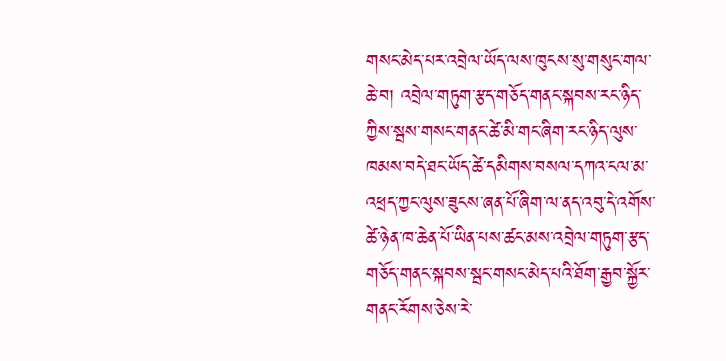གསང་མེད་པར་འབྲེལ་ཡོད་ལས་ཁུངས་སུ་གསུང་གལ་ཆེ་བ། འབྲེལ་གཏུག་རྩད་གཅོད་གནང་སྐབས་རང་ཉིད་ཀྱིས་སྦས་གསང་གནང་ཚེ་མི་གང་ཞིག་རང་ཉིད་ལུས་ཁམས་བདེ་ཐང་ཡོད་ཚེ་དམིགས་བསལ་དཀའ་ངལ་མ་འཕྲད་ཀྱང་ལུས་ཟུངས་ཞན་པོ་ཞིག་ལ་ནད་འབུ་དེ་འགོས་ཚེ་ཉེན་ཁ་ཆེན་པོ་ཡིན་པས་ཚང་མས་འབྲེལ་གཏུག་རྩད་གཅོད་གནང་སྐབས་སྦང་གསང་མེད་པའི་ཐོག་རྒྱབ་སྐྱོར་གནང་རོགས་ཅེས་རེ་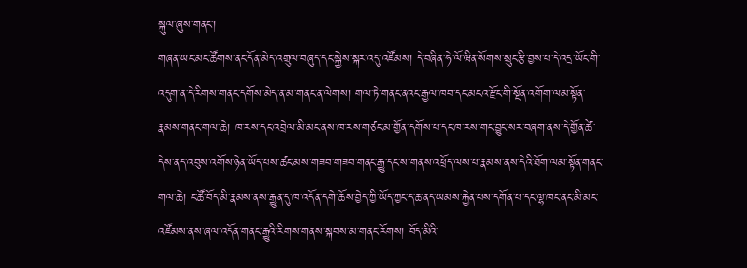སྐུལ་ཞུས་གནང་།
གཞན་ཡང་མང་ཚོགས་ནང་དོན་མེད་འགྲུལ་བཞུད་དང་སྐྱེས་སྐར་འདུ་འཛོམས། དེ་བཞིན་ཧེ་ལོ་ཝིན་སོགས་སྲུང་རྩི་བྱས་པ་དེ་འདྲ་ཡོང་གི་འདུག་ན་དེ་རིགས་གནང་དགོས་མེད་ན་མ་གནང་ན་ལེགས། གལ་ཏེ་གནང་ནའང་རྒྱལ་ཁབ་དང་མངའ་རྫོང་གི་སྔོན་འགོག་ལམ་སྟོན་རྣམས་གནང་གལ་ཆེ། ཁ་རས་དང་འབྲེལ་མི་མང་ནས་ཁ་རས་གཙང་མ་གྱོན་དགོས་པ་དང་ཁ་རས་གང་བྱུང་སར་བཞག་ནས་དེ་གྱོན་ཚེ་དེས་ནད་འབུས་འགོས་ཉེན་ཡོད་པས་ཚང་མས་གཟབ་གཟབ་གནང་རྒྱུ་དང་ས་གནས་འཕྲོད་ལས་པ་རྣམས་ནས་དེའི་ཐོག་ལམ་སྟོན་གནང་གལ་ཆེ། ང་ཚོ་བོད་མི་རྣམས་ནས་རྒྱུན་དུ་ཁ་འདོན་དགེ་ཆོས་བྱེད་ཀྱི་ཡོད་ཀྱང་ད་ཆ་ནད་ཡམས་རྐྱེན་པས་དགོན་པ་དང་ལྷ་ཁང་ནང་མི་མང་འཛོམས་ནས་ཞལ་འདོན་གནང་རྒྱུའི་རིགས་གནས་སྐབས་མ་གནང་རོགས། བོད་མིའི་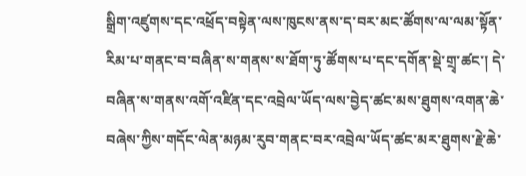སྒྲིག་འཛུགས་དང་འཕྲོད་བསྟེན་ལས་ཁུངས་ནས་ད་བར་མང་ཚོགས་ལ་ལམ་སྟོན་རིམ་པ་གནང་བ་བཞིན་ས་གནས་ས་ཐོག་ཏུ་ཚོགས་པ་དང་དགོན་སྡེ་གྲྭ་ཚང་། དེ་བཞིན་ས་གནས་འགོ་འཛིན་དང་འབྲེལ་ཡོད་ལས་བྱེད་ཚང་མས་ཐུགས་འགན་ཆེ་བཞེས་ཀྱིས་གདོང་ལེན་མཉམ་རུབ་གནང་བར་འབྲེལ་ཡོད་ཚང་མར་ཐུགས་རྗེ་ཆེ་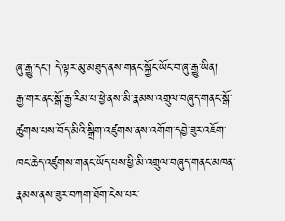ཞུ་རྒྱུ་དང་། དེ་ལྟར་མུ་མཐུད་ནས་གནང་སྐྱོང་ཡོང་བ་ཞུ་རྒྱུ་ཡིན།
རྒྱ་གར་ནང་སྒོ་རྒྱ་རིམ་པ་ཕྱེ་ནས་མི་རྣམས་འགྲུལ་བཞུད་གནང་སྒོ་ཚུགས་པས་བོད་མིའི་སྒྲིག་འཛུགས་ནས་འགོག་དབྱེ་ཟུར་འཇོག་ཁང་ཆེད་འཛུགས་གནང་ཡོད་པས་ཕྱི་མི་འགྲུལ་བཞུད་གནང་མཁན་རྣམས་ནས་ཟུར་བཀག་ཐོག་ངེས་པར་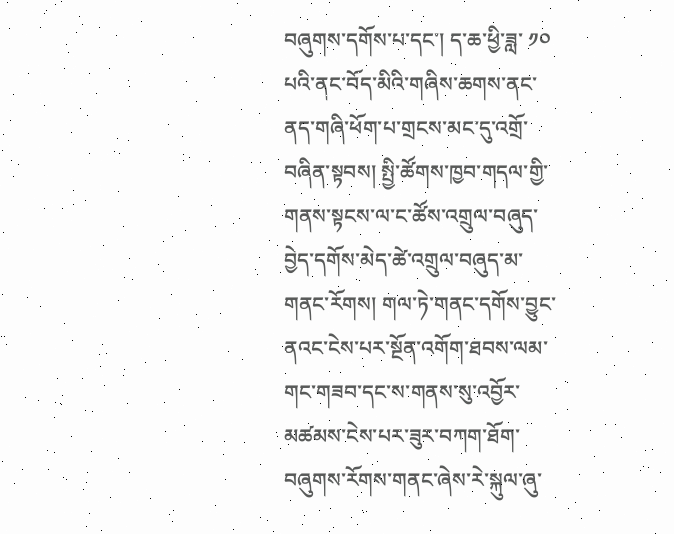བཞུགས་དགོས་པ་དང་། ད་ཆ་ཕྱི་ཟླ་ ༡༠ པའི་ནང་བོད་མིའི་གཞིས་ཆགས་ནང་ནད་གཞི་ཕོག་པ་གྲངས་མང་དུ་འགྲོ་བཞིན་སྟབས། སྤྱི་ཚོགས་ཁྱབ་གདལ་གྱི་གནས་སྟངས་ལ་ང་ཚོས་འགྲུལ་བཞུད་བྱེད་དགོས་མེད་ཚེ་འགྲུལ་བཞུད་མ་གནང་རོགས། གལ་ཏེ་གནང་དགོས་བྱུང་ནའང་ངེས་པར་སྔོན་འགོག་ཐབས་ལམ་གང་གཟབ་དང་ས་གནས་སུ་འབྱོར་མཚམས་ངེས་པར་ཟུར་བཀག་ཐོག་བཞུགས་རོགས་གནང་ཞེས་རེ་སྐུལ་ཞུ་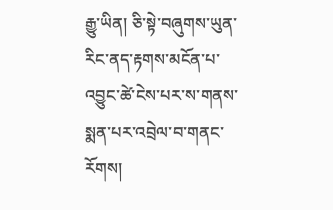རྒྱུ་ཡིན། ཅི་སྟེ་བཞུགས་ཡུན་རིང་ནད་རྟགས་མངོན་པ་འབྱུང་ཚེ་ངེས་པར་ས་གནས་སྨན་པར་འབྲེལ་བ་གནང་རོགས།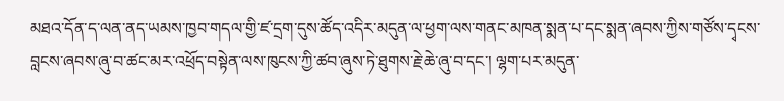མཐའ་དོན་ད་ལན་ནད་ཡམས་ཁྱབ་གདལ་གྱི་ཛ་དྲག་དུས་ཚོད་འདིར་མདུན་ལ་ཕྱག་ལས་གནང་མཁན་སྨན་པ་དང་སྨན་ཞབས་ཀྱིས་གཙོས་དྭངས་བླངས་ཞབས་ཞུ་བ་ཚང་མར་འཕྲོད་བསྟེན་ལས་ཁུངས་ཀྱི་ཚབ་ཞུས་ཏེ་ཐུགས་རྗེ་ཆེ་ཞུ་བ་དང་། ལྷག་པར་མདུན་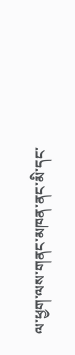ལ་ཕྱག་ལས་གནང་མཁན་ནང་མི་དང་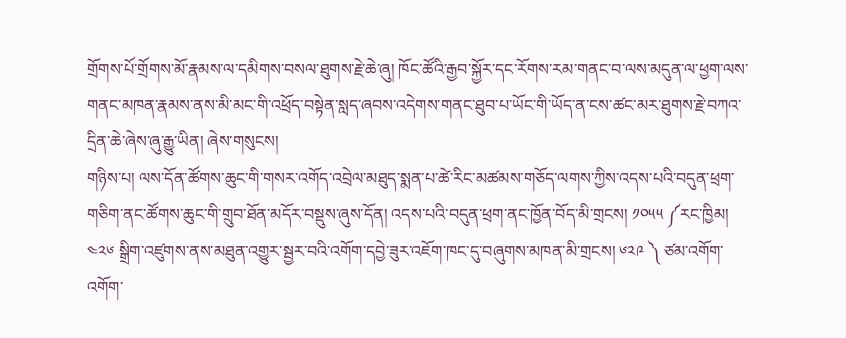གྲོགས་པོ་གྲོགས་མོ་རྣམས་ལ་དམིགས་བསལ་ཐུགས་རྗེ་ཆེ་ཞུ། ཁོང་ཚོའི་རྒྱབ་སྐྱོར་དང་རོགས་རམ་གནང་བ་ལས་མདུན་ལ་ཕྱག་ལས་གནང་མཁན་རྣམས་ནས་མི་མང་གི་འཕྲོད་བསྟེན་སླད་ཞབས་འདེགས་གནང་ཐུབ་པ་ཡོང་གི་ཡོད་ན་ངས་ཚང་མར་ཐུགས་རྗེ་བཀའ་དྲིན་ཆེ་ཞེས་ཞུ་རྒྱུ་ཡིན། ཞེས་གསུངས།
གཉིས་པ། ལས་དོན་ཚོགས་ཆུང་གི་གསར་འགོད་འབྲེལ་མཐུད་སྨན་པ་ཚེ་རིང་མཚམས་གཅོད་ལགས་ཀྱིས་འདས་པའི་བདུན་ཕྲག་གཅིག་ནང་ཚོགས་ཆུང་གི་གྲུབ་ཐོན་མདོར་བསྡུས་ཞུས་དོན། འདས་པའི་བདུན་ཕྲག་ནང་ཁྱོན་བོད་མི་གྲངས། ༡༠༥༥ ༼རང་ཁྱིམ། ༤༢༦ སྒྲིག་འཛུགས་ནས་མཐུན་འགྱུར་སྦྱར་བའི་འགོག་དབྱེ་ཟུར་འཇོག་ཁང་དུ་བཞུགས་མཁན་མི་གྲངས། ༦༢༩ ༽ ཙམ་འགོག་འགོག་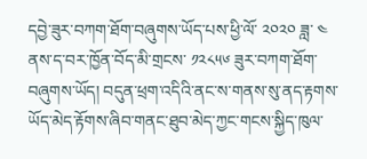དབྱེ་ཟུར་བཀག་ཐོག་བཞུགས་ཡོད་པས་ཕྱི་ལོ་ ༢༠༢༠ ཟླ་ ༤ ནས་ད་བར་ཁྱོན་བོད་མི་གྲངས་ ༡༢༨༥༦ ཟུར་བཀག་ཐོག་བཞུགས་ཡོད། བདུན་ཕྲག་འདིའི་ནང་ས་གནས་སུ་ནད་རྟགས་ཡོད་མེད་རྟོགས་ཞིབ་གནང་ཐུབ་མེད་ཀྱང་གངས་སྐྱིད་ཁུལ་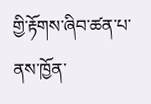གྱི་རྟོགས་ཞིབ་ཚན་པ་ནས་ཁྱོན་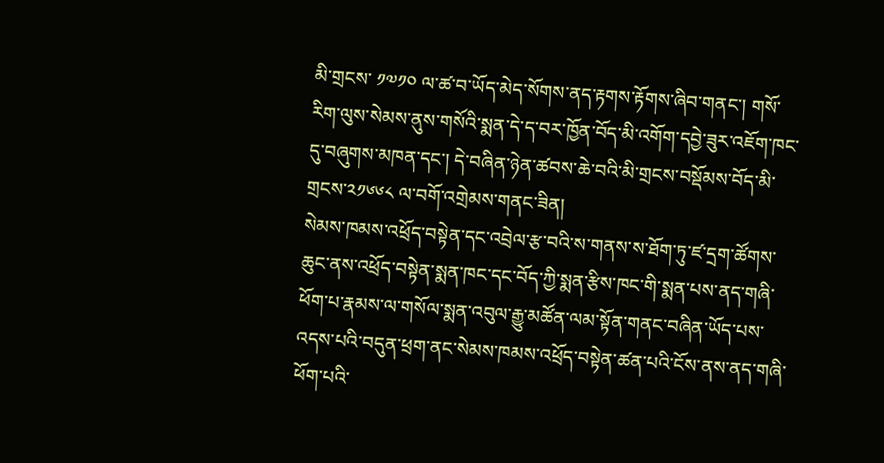མི་གྲངས་ ༡༧༡༠ ལ་ཚ་བ་ཡོད་མེད་སོགས་ནད་རྟགས་རྟོགས་ཞིབ་གནང་། གསོ་རིག་ལུས་སེམས་ནུས་གསོའི་སྨན་དེ་ད་བར་ཁྱོན་བོད་མི་འགོག་དབྱེ་ཟུར་འཇོག་ཁང་དུ་བཞུགས་མཁན་དང་། དེ་བཞིན་ཉེན་ཚབས་ཆེ་བའི་མི་གྲངས་བསྡོམས་བོད་མི་གྲངས་༢༡༦༦༨ ལ་བགོ་འགྲེམས་གནང་ཟིན།
སེམས་ཁམས་འཕྲོད་བསྟེན་དང་འབྲེལ་རྩ་བའི་ས་གནས་ས་ཐོག་ཏུ་ཛ་དྲག་ཚོགས་ཆུང་ནས་འཕྲོད་བསྟེན་སྨན་ཁང་དང་བོད་ཀྱི་སྨན་རྩིས་ཁང་གི་སྨན་པས་ནད་གཞི་ཕོག་པ་རྣམས་ལ་གསོལ་སྨན་འབུལ་རྒྱུ་མཚོན་ལམ་སྟོན་གནང་བཞིན་ཡོད་པས་འདས་པའི་བདུན་ཕྲག་ནང་སེམས་ཁམས་འཕྲོད་བསྟེན་ཚན་པའི་ངོས་ནས་ནད་གཞི་ཕོག་པའི་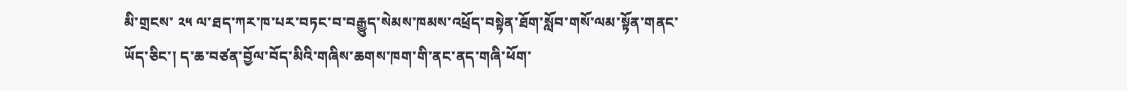མི་གྲངས་ ༢༥ ལ་ཐད་ཀར་ཁ་པར་བཏང་བ་བརྒྱུད་སེམས་ཁམས་འཕྲོད་བསྟེན་ཐོག་སློབ་གསོ་ལམ་སྟོན་གནང་ཡོད་ཅིང་། ད་ཆ་བཙན་བྱོལ་བོད་མིའི་གཞིས་ཆགས་ཁག་གི་ནང་ནད་གཞི་ཕོག་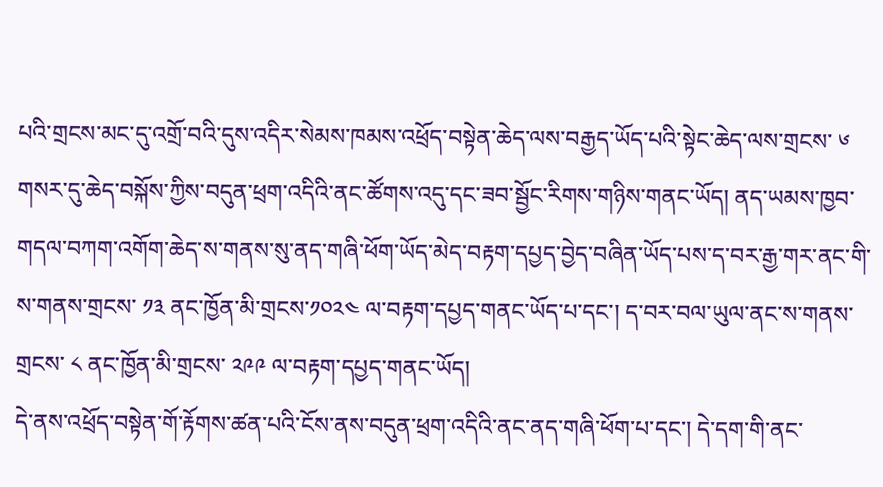པའི་གྲངས་མང་དུ་འགྲོ་བའི་དུས་འདིར་སེམས་ཁམས་འཕྲོད་བསྟེན་ཆེད་ལས་བརྒྱད་ཡོད་པའི་སྟེང་ཆེད་ལས་གྲངས་ ༦ གསར་དུ་ཆེད་བསྐོས་ཀྱིས་བདུན་ཕྲག་འདིའི་ནང་ཚོགས་འདུ་དང་ཟབ་སྦྱོང་རིགས་གཉིས་གནང་ཡོད། ནད་ཡམས་ཁྱབ་གདལ་བཀག་འགོག་ཆེད་ས་གནས་སུ་ནད་གཞི་ཕོག་ཡོད་མེད་བརྟག་དཔྱད་བྱེད་བཞིན་ཡོད་པས་ད་བར་རྒྱ་གར་ནང་གི་ས་གནས་གྲངས་ ༡༣ ནང་ཁྱོན་མི་གྲངས་༡༠༢༤ ལ་བརྟག་དཔྱད་གནང་ཡོད་པ་དང་། ད་བར་བལ་ཡུལ་ནང་ས་གནས་གྲངས་ ༨ ནང་ཁྱོན་མི་གྲངས་ ༢༩༩ ལ་བརྟག་དཔྱད་གནང་ཡོད།
དེ་ནས་འཕྲོད་བསྟེན་གོ་རྟོགས་ཚན་པའི་ངོས་ནས་བདུན་ཕྲག་འདིའི་ནང་ནད་གཞི་ཕོག་པ་དང་། དེ་དག་གི་ནང་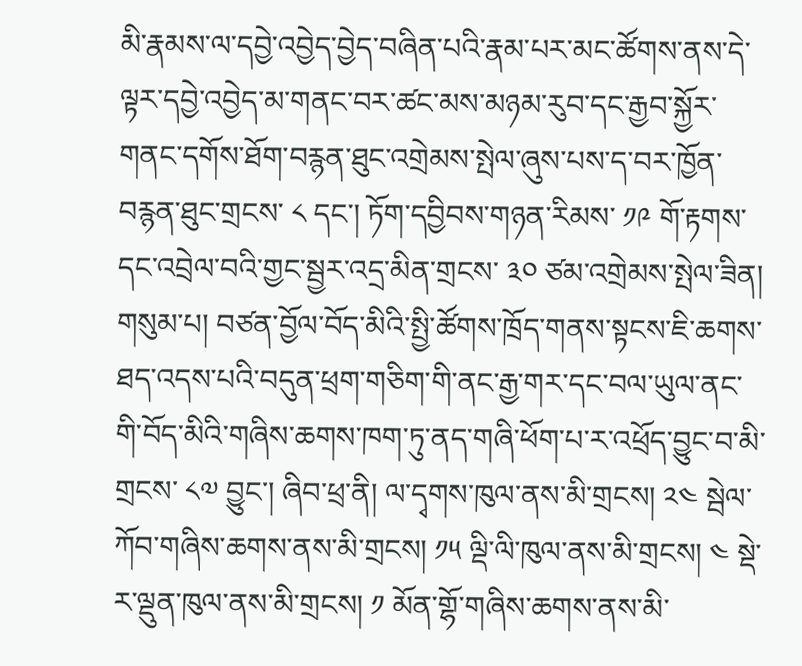མི་རྣམས་ལ་དབྱེ་འབྱེད་བྱེད་བཞིན་པའི་རྣམ་པར་མང་ཚོགས་ནས་དེ་ལྟར་དབྱེ་འབྱེད་མ་གནང་བར་ཚང་མས་མཉམ་རུབ་དང་རྒྱབ་སྐྱོར་གནང་དགོས་ཐོག་བརྙན་ཐུང་འགྲེམས་སྤེལ་ཞུས་པས་ད་བར་ཁྱོན་བརྙན་ཐུང་གྲངས་ ༨ དང་། ཏོག་དབྱིབས་གཉན་རིམས་ ༡༩ གོ་རྟགས་དང་འབྲེལ་བའི་གྱང་སྦྱར་འདྲ་མིན་གྲངས་ ༣༠ ཙམ་འགྲེམས་སྤེལ་ཟིན།
གསུམ་པ། བཙན་བྱོལ་བོད་མིའི་སྤྱི་ཚོགས་ཁྲོད་གནས་སྟངས་ཇི་ཆགས་ཐད་འདས་པའི་བདུན་ཕྲག་གཅིག་གི་ནང་རྒྱ་གར་དང་བལ་ཡུལ་ནང་གི་བོད་མིའི་གཞིས་ཆགས་ཁག་ཏུ་ནད་གཞི་ཕོག་པ་ར་འཕྲོད་བྱུང་བ་མི་གྲངས་ ༨༧ བྱུང་། ཞིབ་ཕྲ་ནི། ལ་དྭགས་ཁུལ་ནས་མི་གྲངས། ༢༤ སྦེལ་ཀོབ་གཞིས་ཆགས་ནས་མི་གྲངས། ༡༥ ལྡི་ལི་ཁུལ་ནས་མི་གྲངས། ༤ སྡེ་ར་ལྡུན་ཁུལ་ནས་མི་གྲངས། ༡ མོན་གྷོ་གཞིས་ཆགས་ནས་མི་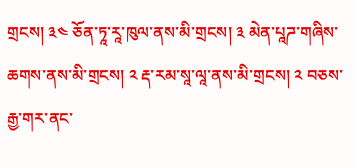གྲངས། ༣༤ ཅོན་ཏཱ་རཱ་ཁུལ་ནས་མི་གྲངས། ༣ མེན་པཱཌ་གཞིས་ཆགས་ནས་མི་གྲངས། ༢ རྡ་རམ་སཱ་ལཱ་ནས་མི་གྲངས། ༢ བཅས་རྒྱ་གར་ནང་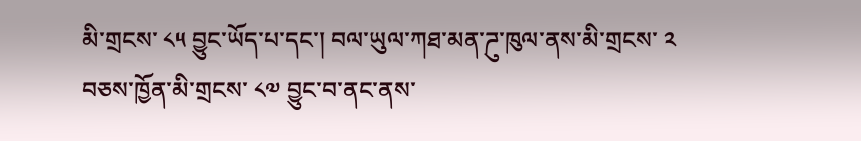མི་གྲངས་ ༨༥ བྱུང་ཡོད་པ་དང་། བལ་ཡུལ་ཀཐ་མན་ཌུ་ཁུལ་ནས་མི་གྲངས་ ༢ བཅས་ཁྱོན་མི་གྲངས་ ༨༧ བྱུང་བ་ནང་ནས་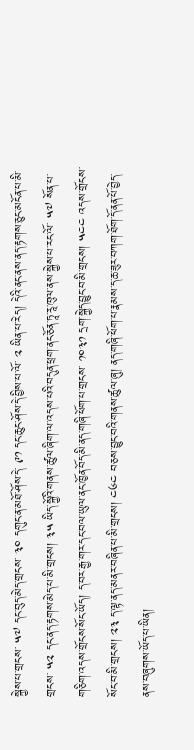སྐྱེས་པ་གྲངས་ ༥༧ དང་བུད་མེད་གྲངས་ ༣༠ དགུང་ན་མཐོ་ཤོས་དེ་ ༩༡ དང་ཆུང་ཤོས་དེ་བྱིས་པ་ལོ་ ༢ ཡིན་པ་རེད། དེའི་ནང་ནས་ནད་རྟགས་ཅུང་མངོན་པ་མི་གྲངས་ ༥༢ དང་ནད་རྟགས་མེད་པ་མི་གྲངས། ༣༥ ཡིད་སྐྱོའི་གནས་ཚུལ་ཞིག་ལ་འདས་པའི་བདུན་ཕྲག་ནང་ཅོན་ཏཱ་རཱ་ཁུལ་ནས་སྐྱེས་པ་རང་ལོ་ ༥༧ སོན་པ་གཅིག་འདས་གྲོངས་སོང་ཡོད། ད་བར་རྒྱ་གར་དང་བལ་ཡུལ་ནང་ཁྱོན་བོད་མི་ནད་གཞི་ཕོག་པ་གྲངས་ ༡༠༣༡ དྲག་སྐྱེད་བྱུང་བ་མི་གྲངས། ༥༤༤ འདས་གྲོངས་སོང་བ་མི་གྲངས། ༢༣ ད་ལྟ་ནད་མནར་བཞིན་པ་མི་གྲངས། ༤༦༤ བཅས་བྱུང་བའི་གནས་ཚུལ་ཞུ། ནད་གཞི་ཕོག་པ་རྣམས་ད་ཆ་ཟུར་བཀག་ཐོག་དོ་ནན་པོ་བྱེད་ནས་བཞུགས་ཡོད་པ་ཡིན།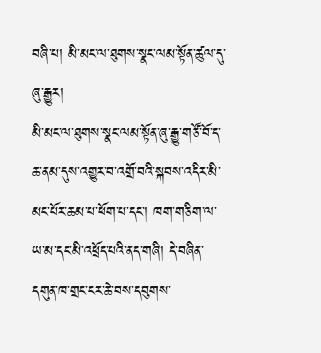བཞི་པ། མི་མང་ལ་ཐུགས་སྣང་ལམ་སྟོན་ཚུལ་དུ་ཞུ་རྒྱུར།
མི་མང་ལ་ཐུགས་སྣང་ལམ་སྟོན་ཞུ་རྒྱུ་གཙོ་བོ་ད་ཆ་ནམ་དུས་འགྱུར་བ་འགྲོ་བའི་སྐབས་འདིར་མི་མང་པོར་ཆམ་པ་ཕོག་པ་དང་། ཁག་གཅིག་ལ་ཡ་མ་དང་མི་འཕྲོད་པའི་ནད་གཞི། དེ་བཞིན་དགུན་ཁ་གྲང་ངར་ཆེ་བས་དབུགས་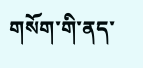གསོག་གི་ནད་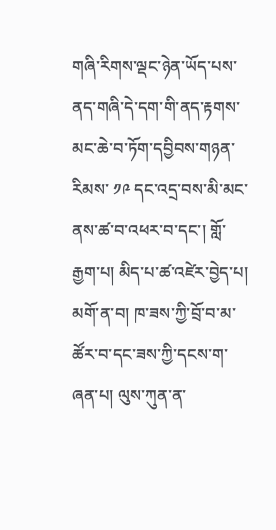གཞི་རིགས་ལྡང་ཉེན་ཡོད་པས་ནད་གཞི་དེ་དག་གི་ནད་རྟགས་མང་ཆེ་བ་ཏོག་དབྱིབས་གཉན་རིམས་ ༡༩ དང་འདྲ་བས་མི་མང་ནས་ཚ་བ་འཕར་བ་དང་། གློ་རྒྱག་པ། མིད་པ་ཚ་འཛེར་བྱེད་པ། མགོ་ན་བ། ཁ་ཟས་ཀྱི་བྲོ་བ་མ་ཚོར་བ་དང་ཟས་ཀྱི་དངས་ག་ཞན་པ། ལུས་ཀུན་ན་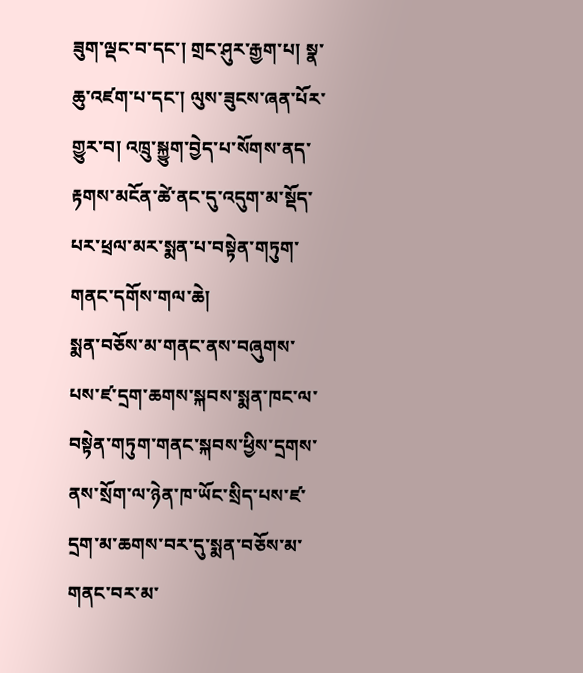ཟུག་ལྡང་བ་དང་། གྲང་ཤུར་རྒྱག་པ། སྣ་ཆུ་འཛག་པ་དང་། ལུས་ཟུངས་ཞན་པོར་གྱུར་བ། འཁྲུ་སྐྱུག་བྱེད་པ་སོགས་ནད་རྟགས་མངོན་ཚེ་ནང་དུ་འདུག་མ་སྡོད་པར་ཕྲལ་མར་སྨན་པ་བསྟེན་གཏུག་གནང་དགོས་གལ་ཆེ།
སྨན་བཅོས་མ་གནང་ནས་བཞུགས་པས་ཛ་དྲག་ཆགས་སྐབས་སྨན་ཁང་ལ་བསྟེན་གཏུག་གནང་སྐབས་ཕྱིས་དྲགས་ནས་སྲོག་ལ་ཉེན་ཁ་ཡོང་སྲིད་པས་ཛ་དྲག་མ་ཆགས་བར་དུ་སྨན་བཅོས་མ་གནང་བར་མ་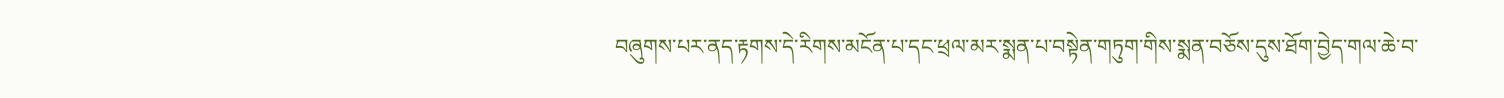བཞུགས་པར་ནད་རྟགས་དེ་རིགས་མངོན་པ་དང་ཕྲལ་མར་སྨན་པ་བསྟེན་གཏུག་གིས་སྨན་བཅོས་དུས་ཐོག་བྱེད་གལ་ཆེ་བ་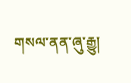གསལ་ནན་ཞུ་རྒྱུ།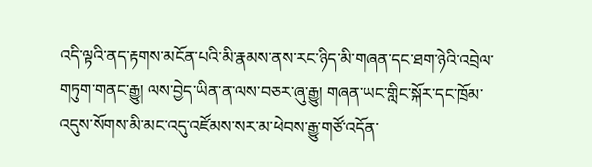འདི་ལྟའི་ནད་རྟགས་མངོན་པའི་མི་རྣམས་ནས་རང་ཉིད་མི་གཞན་དང་ཐག་ཉེའི་འབྲེལ་གཏུག་གནང་རྒྱུ། ལས་བྱེད་ཡིན་ན་ལས་བཅར་ཞུ་རྒྱུ། གཞན་ཡང་གླིང་སྐོར་དང་ཁྲོམ་འདུས་སོགས་མི་མང་འདུ་འཛོམས་སར་མ་ཕེབས་རྒྱུ་གཙོ་འདོན་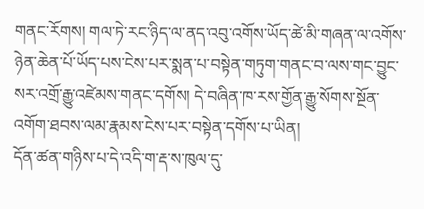གནང་རོགས། གལ་ཏེ་རང་ཉིད་ལ་ནད་འབུ་འགོས་ཡོད་ཚེ་མི་གཞན་ལ་འགོས་ཉེན་ཆེན་པོ་ཡོད་པས་ངེས་པར་སྨན་པ་བསྟེན་གཏུག་གནང་བ་ལས་གང་བྱུང་སར་འགྲོ་རྒྱུ་འཛེམས་གནང་དགོས། དེ་བཞིན་ཁ་རས་གྱོན་རྒྱུ་སོགས་སྔོན་འགོག་ཐབས་ལམ་རྣམས་ངེས་པར་བསྟེན་དགོས་པ་ཡིན།
དོན་ཚན་གཉིས་པ་དེ་འདི་ག་རྡ་ས་ཁུལ་དུ་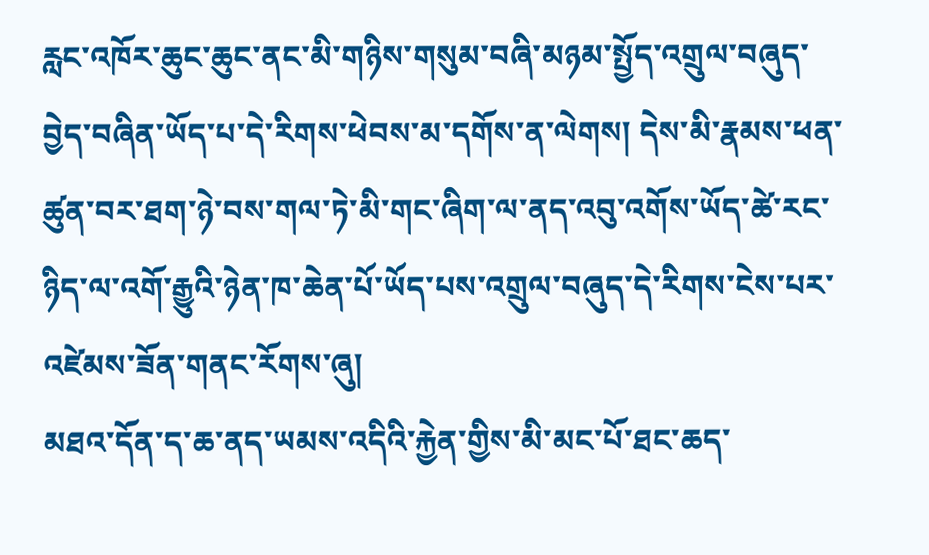རླང་འཁོར་ཆུང་ཆུང་ནང་མི་གཉིས་གསུམ་བཞི་མཉམ་སྤྱོད་འགྲུལ་བཞུད་བྱེད་བཞིན་ཡོད་པ་དེ་རིགས་ཕེབས་མ་དགོས་ན་ལེགས། དེས་མི་རྣམས་ཕན་ཚུན་བར་ཐག་ཉེ་བས་གལ་ཏེ་མི་གང་ཞིག་ལ་ནད་འབུ་འགོས་ཡོད་ཚེ་རང་ཉིད་ལ་འགོ་རྒྱུའི་ཉེན་ཁ་ཆེན་པོ་ཡོད་པས་འགྲུལ་བཞུད་དེ་རིགས་ངེས་པར་འཛེམས་ཟོན་གནང་རོགས་ཞུ།
མཐའ་དོན་ད་ཆ་ནད་ཡམས་འདིའི་རྐྱེན་གྱིས་མི་མང་པོ་ཐང་ཆད་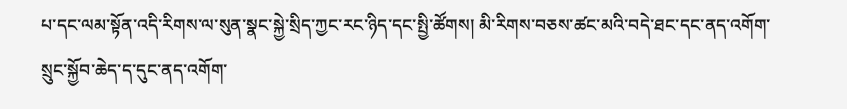པ་དང་ལམ་སྟོན་འདི་རིགས་ལ་སུན་སྣང་སྐྱེ་སྲིད་ཀྱང་རང་ཉིད་དང་སྤྱི་ཚོགས། མི་རིགས་བཅས་ཚང་མའི་བདེ་ཐང་དང་ནད་འགོག་སྲུང་སྐྱོབ་ཆེད་ད་དུང་ནད་འགོག་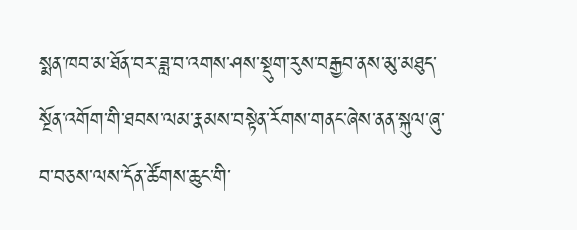སྨན་ཁབ་མ་ཐོན་བར་ཟླ་བ་འགས་ཤས་སྡུག་རུས་བརྒྱབ་ནས་མུ་མཐུད་སྔོན་འགོག་གི་ཐབས་ལམ་རྣམས་བསྟེན་རོགས་གནང་ཞེས་ནན་སྐུལ་ཞུ་བ་བཅས་ལས་དོན་ཚོགས་ཆུང་གི་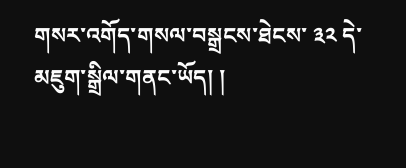གསར་འགོད་གསལ་བསྒྲངས་ཐེངས་ ༣༢ དེ་མཇུག་སྒྲིལ་གནང་ཡོད། །